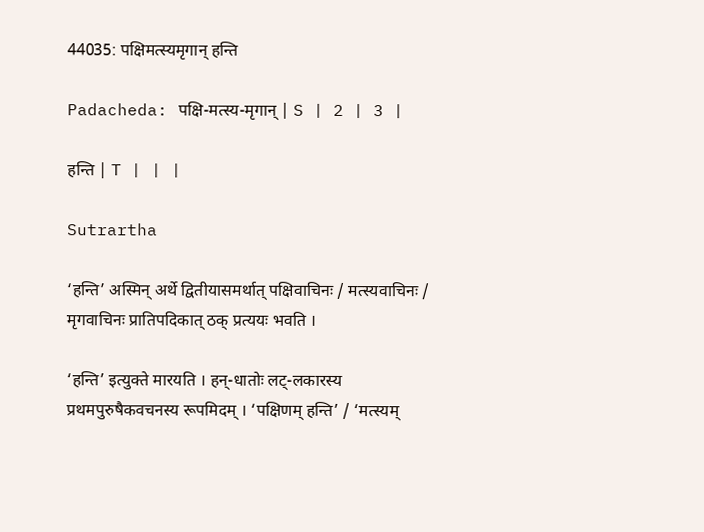44035: पक्षिमत्स्यमृगान् हन्ति

Padacheda: पक्षि-मत्स्य-मृगान् | S | 2 | 3 |

हन्ति | T | | |

Sutrartha

‘हन्ति’ अस्मिन् अर्थे द्वितीयासमर्थात् पक्षिवाचिनः / मत्स्यवाचिनः / मृगवाचिनः प्रातिपदिकात् ठक् प्रत्ययः भवति ।

‘हन्ति’ इत्युक्ते मारयति । हन्-धातोः लट्-लकारस्य प्रथमपुरुषैकवचनस्य रूपमिदम् । ‘पक्षिणम् हन्ति’ / ‘मत्स्यम्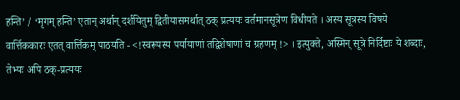हन्ति’ / ‘मृगम् हन्ति’ एतान् अर्थान् दर्शयितुम् द्वितीयासमर्थात् ठक् प्रत्ययः वर्तमानसूत्रेण विधीयते । अस्य सूत्रस्य विषये वार्त्तिककारः एतत् वार्त्तिकम् पाठयति - <!स्वरूपस्य पर्यायाणां तद्विशेषाणां च ग्रहणम् !> । इत्युक्ते, अस्मिन् सूत्रे निर्दिष्टाः ये शब्दाः, तेभ्यः अपि ठक्-प्रत्ययः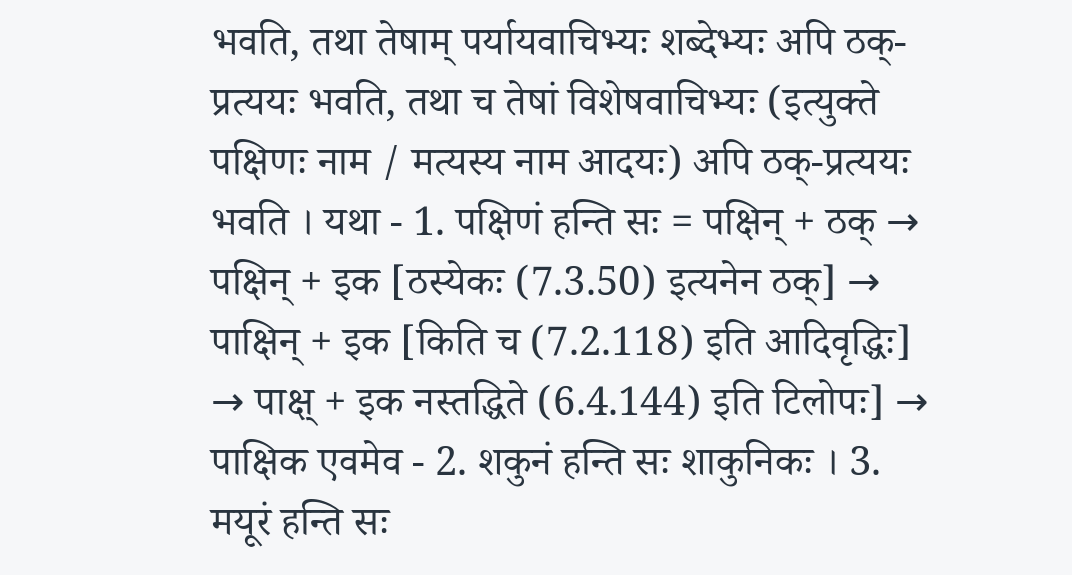भवति, तथा तेषाम् पर्यायवाचिभ्यः शब्देभ्यः अपि ठक्-प्रत्ययः भवति, तथा च तेषां विशेषवाचिभ्यः (इत्युक्ते पक्षिणः नाम / मत्यस्य नाम आदयः) अपि ठक्-प्रत्ययः भवति । यथा - 1. पक्षिणं हन्ति सः = पक्षिन् + ठक् → पक्षिन् + इक [ठस्येकः (7.3.50) इत्यनेन ठक्] → पाक्षिन् + इक [किति च (7.2.118) इति आदिवृद्धिः] → पाक्ष् + इक नस्तद्धिते (6.4.144) इति टिलोपः] → पाक्षिक एवमेव - 2. शकुनं हन्ति सः शाकुनिकः । 3. मयूरं हन्ति सः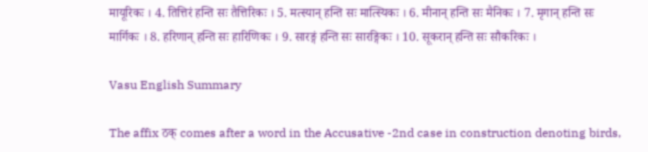मायूरिकः । 4. तित्तिरं हन्ति सः तैत्तिरिकः । 5. मत्स्यान् हन्ति सः मात्स्यिकः । 6. मीनान् हन्ति सः मैनिकः । 7. मृगान् हन्ति सः मार्गिकः । 8. हरिणान् हन्ति सः हारिणिकः । 9. सारङ्गं हन्ति सः सारङ्गिकः । 10. सूकरान् हन्ति सः सौकरिकः ।

Vasu English Summary

The affix ठक् comes after a word in the Accusative -2nd case in construction denoting birds,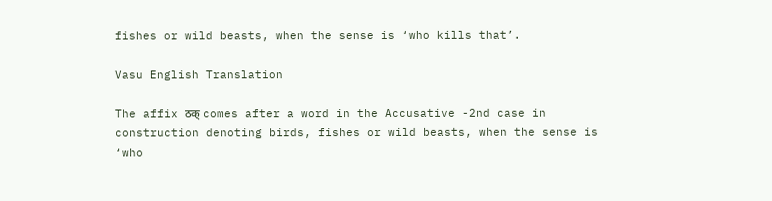fishes or wild beasts, when the sense is ‘who kills that’.

Vasu English Translation

The affix ठक् comes after a word in the Accusative -2nd case in construction denoting birds, fishes or wild beasts, when the sense is ‘who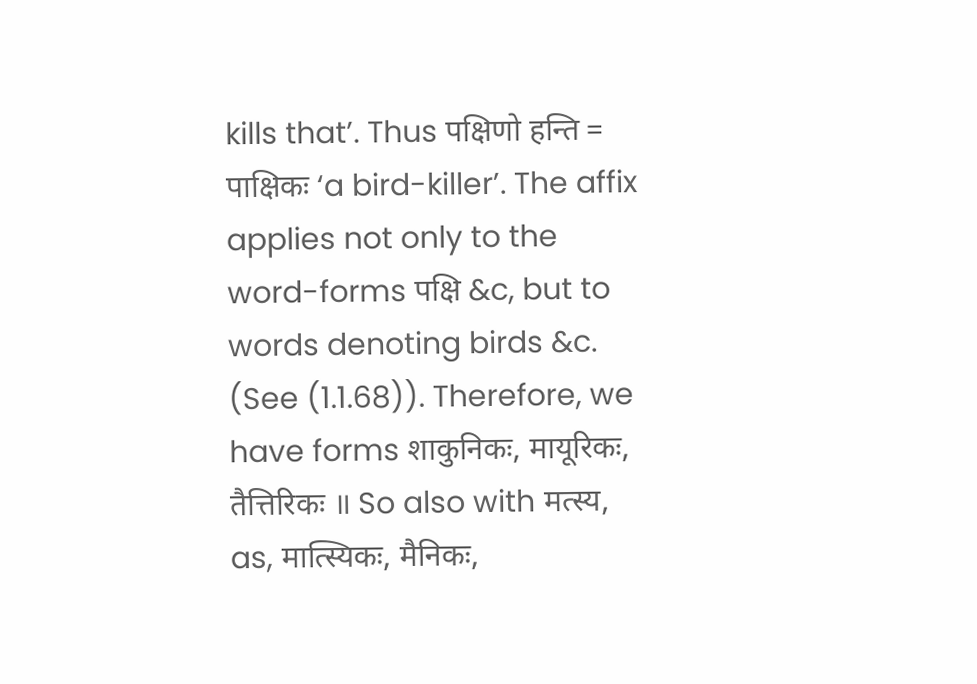kills that’. Thus पक्षिणो हन्ति = पाक्षिकः ‘a bird-killer’. The affix applies not only to the word-forms पक्षि &c, but to words denoting birds &c. (See (1.1.68)). Therefore, we have forms शाकुनिकः, मायूरिकः, तैत्तिरिकः ॥ So also with मत्स्य, as, मात्स्यिकः, मैनिकः,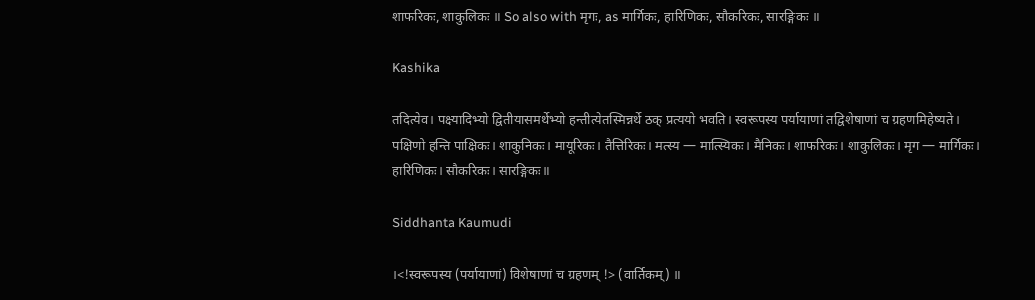शाफरिकः, शाकुलिकः ॥ So also with मृगः, as मार्गिकः, हारिणिकः, सौकरिकः, सारङ्गिकः ॥

Kashika

तदित्येव। पक्ष्यादिभ्यो द्वितीयासमर्थेभ्यो हन्तीत्येतस्मिन्नर्थे ठक् प्रत्ययो भवति। स्वरूपस्य पर्यायाणां तद्विशेषाणां च ग्रहणमिहेष्यते। पक्षिणो हन्ति पाक्षिकः। शाकुनिकः। मायूरिकः। तैत्तिरिकः। मत्स्य — मात्स्यिकः। मैनिकः। शाफरिकः। शाकुलिकः। मृग — मार्गिकः। हारिणिकः। सौकरिकः। सारङ्गिकः॥

Siddhanta Kaumudi

।<!स्वरूपस्य (पर्यायाणां) विशेषाणां च ग्रहणम् !> (वार्तिकम्) ॥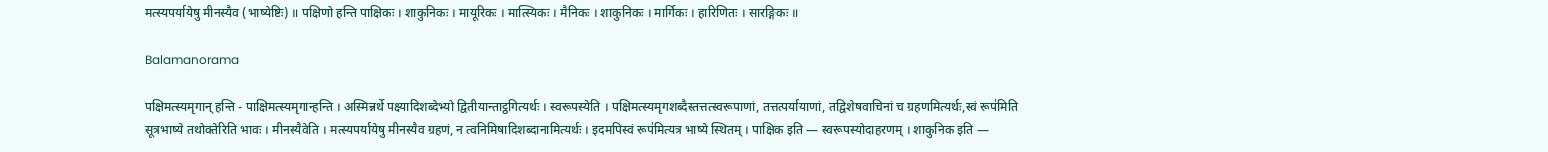मत्स्यपर्यायेषु मीनस्यैव (भाष्येष्टिः) ॥ पक्षिणो हन्ति पाक्षिकः । शाकुनिकः । मायूरिकः । मात्स्यिकः । मैनिकः । शाकुनिकः । मार्गिकः । हारिणितः । सारङ्गिकः ॥

Balamanorama

पक्षिमत्स्यमृगान् हन्ति - पाक्षिमत्स्यमृगान्हन्ति । अस्मिन्नर्थे पक्ष्यादिशब्देभ्यो द्वितीयान्ताट्ठगित्यर्थः । स्वरूपस्येति । पक्षिमत्स्यमृगशब्दैस्तत्तत्स्वरूपाणां, तत्तत्पर्यायाणां, तद्विशेषवाचिनां च ग्रहणमित्यर्थः,स्वं रूप॑मिति सूत्रभाष्ये तथोक्तेरिति भावः । मीनस्यैवेति । मत्स्यपर्यायेषु मीनस्यैव ग्रहणं, न त्वनिमिषादिशब्दानामित्यर्थः । इदमपिस्वं रूप॑मित्यत्र भाष्ये स्थितम् । पाक्षिक इति — स्वरूपस्योदाहरणम् । शाकुनिक इति —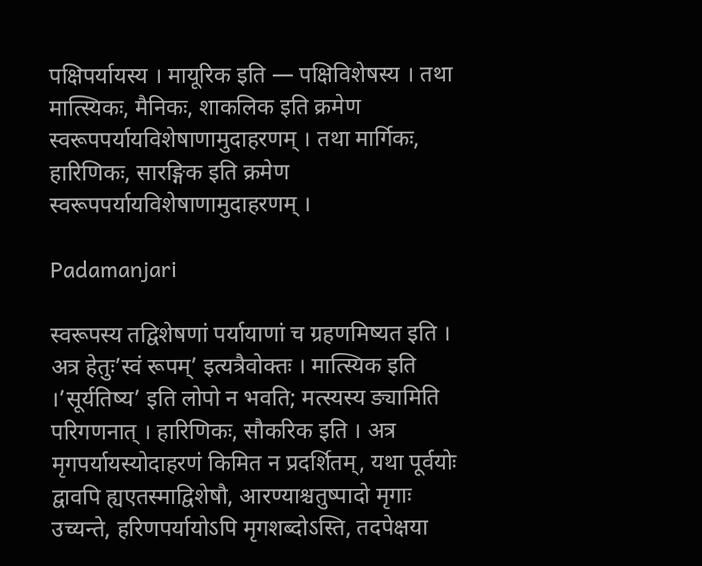पक्षिपर्यायस्य । मायूरिक इति — पक्षिविशेषस्य । तथा मात्स्यिकः, मैनिकः, शाकलिक इति क्रमेण स्वरूपपर्यायविशेषाणामुदाहरणम् । तथा मार्गिकः, हारिणिकः, सारङ्गिक इति क्रमेण स्वरूपपर्यायविशेषाणामुदाहरणम् ।

Padamanjari

स्वरूपस्य तद्विशेषणां पर्यायाणां च ग्रहणमिष्यत इति । अत्र हेतुः’स्वं रूपम्’ इत्यत्रैवोक्तः । मात्स्यिक इति ।’सूर्यतिष्य’ इति लोपो न भवति; मत्स्यस्य ङ्यामिति परिगणनात् । हारिणिकः, सौकरिक इति । अत्र मृगपर्यायस्योदाहरणं किमित न प्रदर्शितम्, यथा पूर्वयोः द्वावपि ह्यएतस्माद्विशेषौ, आरण्याश्चतुष्पादो मृगाः उच्यन्ते, हरिणपर्यायोऽपि मृगशब्दोऽस्ति, तदपेक्षया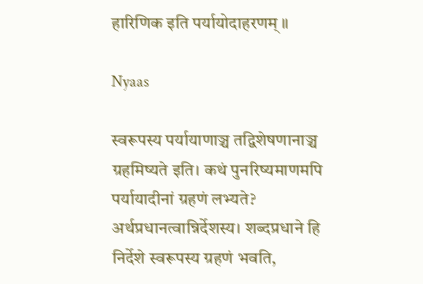हारिणिक इति पर्यायोदाहरणम् ॥

Nyaas

स्वरूपस्य पर्यायाणाञ्च तद्विशेषणानाञ्च ग्रहमिष्यते इति। कथं पुनरिष्यमाणमपि पर्यायादीनां ग्रहणं लभ्यते? अर्थप्रधानत्वान्निर्देशस्य। शब्दप्रधाने हि निर्देशे स्वरूपस्य ग्रहणं भवति,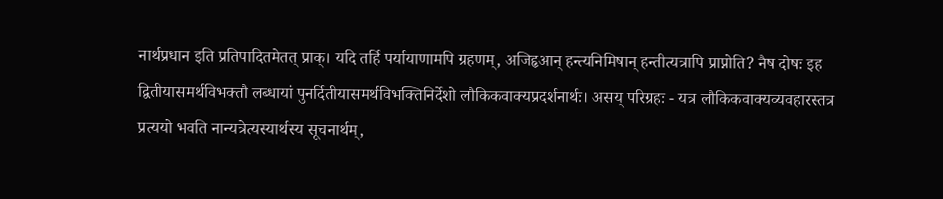नार्थप्रधान इति प्रतिपादितमेतत् प्राक्। यदि तर्हि पर्यायाणामपि ग्रहणम्, अजिहृआन् हन्त्यनिमिषान् हन्तीत्यत्रापि प्राप्नोति? नैष दोषः इह द्वितीयासमर्थविभक्तौ लब्धायां पुनर्दितीयासमर्थविभक्तिनिर्देशो लौकिकवाक्यप्रदर्शनार्थः। असय् परिग्रहः - यत्र लौकिकवाक्यव्यवहारस्तत्र प्रत्ययो भवति नान्यत्रेत्यस्यार्थस्य सूचनार्थम्,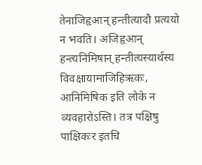तेनाजिहृआन् हन्तीत्यादौ प्रत्ययो न भवति। अजिहृआन् हन्त्यनिमिषान् हन्तीत्यस्यार्थस्य विवक्षायामाजिहिऋकः, आनिमिषिक इति लोके न व्यवहारोऽस्ति। तत्र पक्षिषु पाक्षिकःर इतचि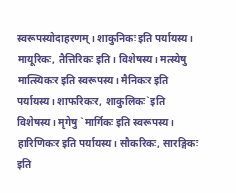स्वरूपस्योदाहरणम्। शाकुनिकः इति पर्यायस्य। मायूरिकः, तैत्तिरिकः इति। विशेषस्य। मत्स्येषु मात्स्यिकःर इति स्वरूपस्य। मैनिकःर इति पर्यायस्य। शाफरिकःर, शाकुलिकः`इति विशेषस्य। मृगेषु `मार्गिकः इति स्वरूपस्य। हारिणिकःर इति पर्यायस्य। सौकरिकः, सारङ्गिकः इति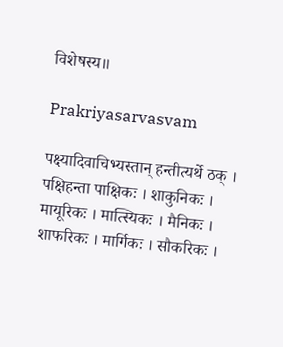विशेषस्य॥

Prakriyasarvasvam

पक्ष्यादिवाचिभ्यस्तान् हन्तीत्यर्थे ठक् । पक्षिहन्ता पाक्षिकः । शाकुनिकः । मायूरिकः । मात्स्यिकः । मैनिकः । शाफरिकः । मार्गिकः । सौकरिकः ।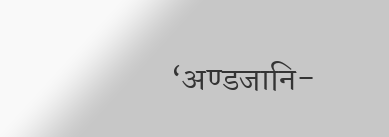‘अण्डजानि-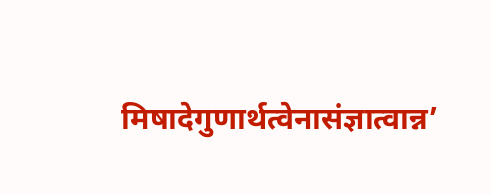मिषादेगुणार्थत्वेनासंज्ञात्वान्न’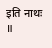इति नाथः ॥